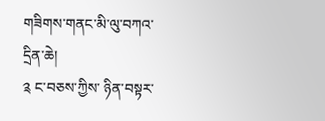གཟིགས་གནང་མི་ལུ་བཀའ་དྲིན་ཆེ།
༉ ང་བཅས་ཀྱིས་ ཉིན་བསྟར་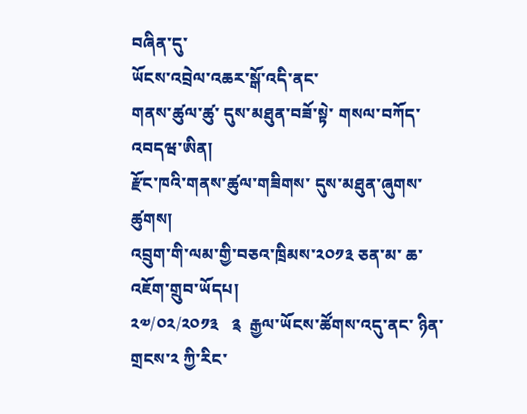བཞིན་དུ་
ཡོངས་འབྲེལ་འཆར་སྒོ་འདི་ནང་
གནས་ཚུལ་ཚུ་ དུས་མཐུན་བཟོ་སྟེ་ གསལ་བཀོད་འབདཝ་ཨིན།
རྫོང་ཁའི་གནས་ཚུལ་གཟིགས་ དུས་མཐུན་ཞུགས་ཚུགས།
འབྲུག་གི་ལམ་གྱི་བཅའ་ཁྲིམས་༢༠༡༣ ཅན་མ་ ཆ་འཇོག་གྲུབ་ཡོདཔ།
༢༧/༠༢/༢༠༡༣   ༉  རྒྱལ་ཡོངས་ཚོགས་འདུ་ནང་ ཉིན་གྲངས་༢ ཀྱི་རིང་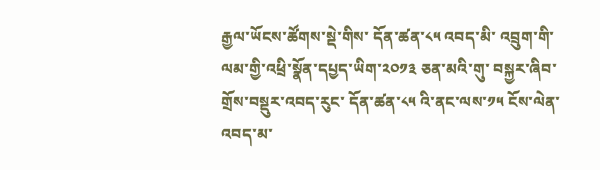རྒྱལ་ཡོངས་ཚོགས་སྡེ་གིས་ དོན་ཚན་༨༥ འབད་མི་ འབྲུག་གི་ལམ་གྱི་འཕྲི་སྣོན་དཔྱད་ཡིག་༢༠༡༣ ཅན་མའི་གུ་ བསྐྱར་ཞིབ་གྲོས་བསྡུར་འབད་རུང་ དོན་ཚན་༨༥ འི་ནང་ལས་༡༥ ངོས་ལེན་འབད་མ་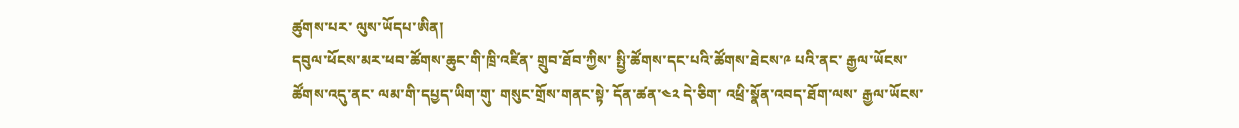ཚུགས་པར་ ལུས་ཡོདཔ་ཨིན།
དབུལ་ཕོངས་མར་ཕབ་ཚོགས་ཆུང་གི་ཁྲི་འཛིན་ གྲུབ་ཐོབ་ཀྱིས་ སྤྱི་ཚོགས་དང་པའི་ཚོགས་ཐེངས་༩ པའི་ནང་ རྒྱལ་ཡོངས་ཚོགས་འདུ་ནང་ ལམ་གི་དཔྱད་ཡིག་གུ་ གསུང་གྲོས་གནང་སྟེ་ དོན་ཚན་༤༢ དེ་ཅིག་ འཕྲི་སྣོན་འབད་ཐོག་ལས་ རྒྱལ་ཡོངས་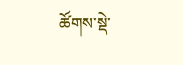ཚོགས་སྡེ་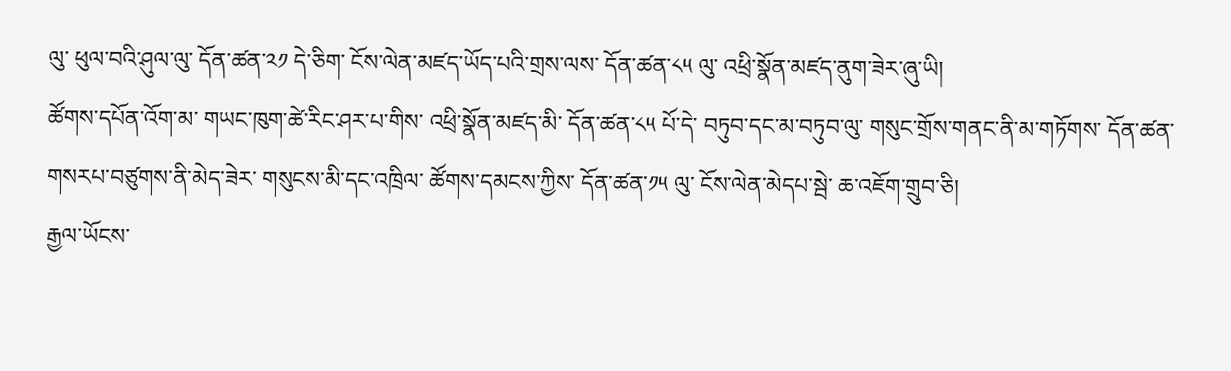ལུ་ ཕུལ་བའི་ཤུལ་ལུ་ དོན་ཚན་༢༡ དེ་ཅིག་ ངོས་ལེན་མཛད་ཡོད་པའི་གྲས་ལས་ དོན་ཚན་༨༥ ལུ་ འཕྲི་སྣོན་མཛད་ནུག་ཟེར་ཞུ་ཡི།
ཚོགས་དཔོན་འོག་མ་ གཡང་ཁུག་ཚེ་རིང་ཤར་པ་གིས་ འཕྲི་སྣོན་མཛད་མི་ དོན་ཚན་༨༥ པོ་དེ་ བཏུབ་དང་མ་བཏུབ་ལུ་ གསུང་གྲོས་གནང་ནི་མ་གཏོགས་ དོན་ཚན་གསརཔ་བཙུགས་ནི་མེད་ཟེར་ གསུངས་མི་དང་འཁྲིལ་ ཚོགས་དམངས་ཀྱིས་ དོན་ཚན་༡༥ ལུ་ ངོས་ལེན་མེདཔ་སྦེ་ ཆ་འཇོག་གྲུབ་ཅི།
རྒྱལ་ཡོངས་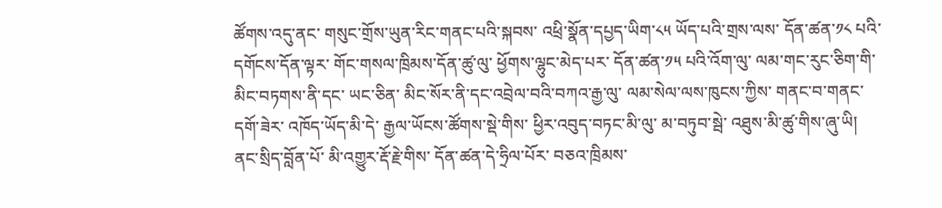ཚོགས་འདུ་ནང་ གསུང་གྲོས་ཡུན་རིང་གནང་པའི་སྐབས་ འཕྲི་སྣོན་དཔྱད་ཡིག་༨༥ ཡོད་པའི་གྲས་ལས་ དོན་ཚན་༡༨ པའི་དགོངས་དོན་ལྟར་ གོང་གསལ་ཁྲིམས་དོན་ཚུ་ལུ་ ཕྱོགས་ལྷུང་མེད་པར་ དོན་ཚན་༡༥ པའི་འོག་ལུ་ ལམ་གང་རུང་ཅིག་གི་ མིང་བཏགས་ནི་དང་ ཡང་ཅིན་ མིང་སོར་ནི་དང་འབྲེལ་བའི་བཀའ་རྒྱ་ལུ་ ལམ་སེལ་ལས་ཁུངས་ཀྱིས་ གནང་བ་གནང་དགོ་ཟེར་ འཁོད་ཡོད་མི་དེ་ རྒྱལ་ཡོངས་ཚོགས་སྡེ་གིས་ ཕྱིར་འབུད་བཏང་མི་ལུ་ མ་བཏུབ་སྦེ་ འཐུས་མི་ཚུ་གིས་ཞུ་ཡི།
ནང་སྲིད་བློན་པོ་ མི་འགྱུར་རྡོ་རྗེ་གིས་ དོན་ཚན་དེ་ཧྲིལ་པོར་ བཅའ་ཁྲིམས་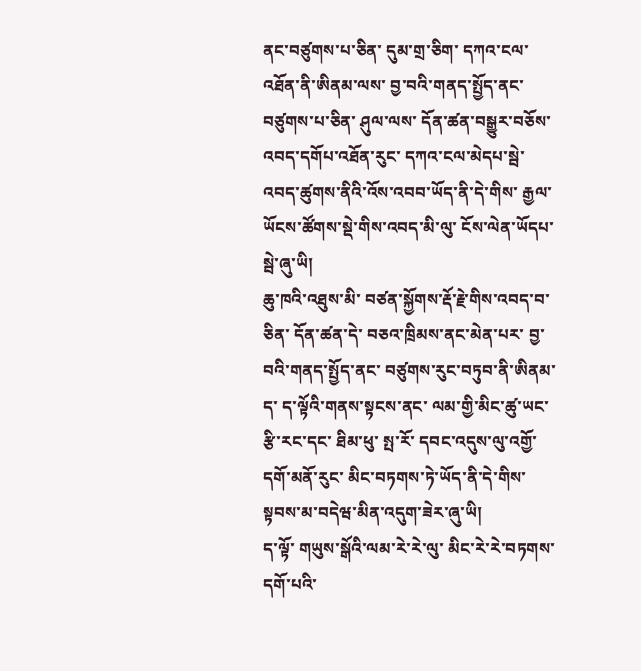ནང་བཙུགས་པ་ཅིན་ དུམ་གྲ་ཅིག་ དཀའ་ངལ་འཐོན་ནི་ཨིནམ་ལས་ བྱ་བའི་གནད་སྤྱོད་ནང་བཙུགས་པ་ཅིན་ ཤུལ་ལས་ དོན་ཚན་བསྒྱུར་བཅོས་འབད་དགོཔ་འཐོན་རུང་ དཀའ་ངལ་མེདཔ་སྦེ་ འབད་ཚུགས་ནིའི་འོས་འབབ་ཡོད་ནི་དེ་གིས་ རྒྱལ་ཡོངས་ཚོགས་སྡེ་གིས་འབད་མི་ལུ་ ངོས་ལེན་ཡོདཔ་སྦེ་ཞུ་ཡི།
ཆུ་ཁའི་འཐུས་མི་ བཙན་སྐྱོགས་རྡོ་རྗེ་གིས་འབད་བ་ཅིན་ དོན་ཚན་དེ་ བཅའ་ཁྲིམས་ནང་མེན་པར་ བྱ་བའི་གནད་སྤྱོད་ནང་ བཙུགས་རུང་བཏུབ་ནི་ཨིནམ་ད་ ད་ལྟོའི་གནས་སྟངས་ནང་ ལམ་གྱི་མིང་ཚུ་ཡང་ རྩི་རང་དང་ ཐིམ་ཕུ་ སྤ་རོ་ དབང་འདུས་ལུ་འགྱོ་དགོ་མནོ་རུང་ མིང་བཏགས་ཏེ་ཡོད་ནི་དེ་གིས་ སྟབས་མ་བདེཝ་མིན་འདུག་ཟེར་ཞུ་ཡི།
ད་ལྟོ་ གཡུས་སྒོའི་ལམ་རེ་རེ་ལུ་ མིང་རེ་རེ་བཏགས་དགོ་པའི་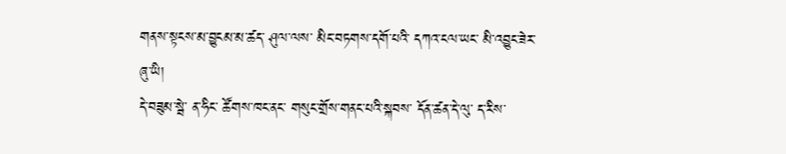གནས་སྟངས་མ་བྱུངམ་མ་ཚད་ ཤུལ་ལས་ མིང་བཏགས་དགོ་པའི་ དཀའ་ངལ་ཡང་ མི་འབྱུང་ཟེར་ཞུ་ཡི།
དེ་བཟུམ་སྦེ་ ན་ཧིང་ ཚོགས་ཁང་ནང་ གསུང་གྲོས་གནང་པའི་སྐབས་ དོན་ཚན་དེ་ལུ་ ད་རིས་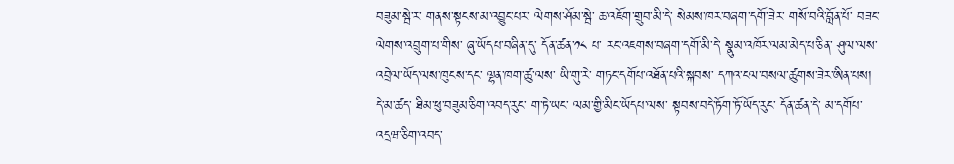བཟུམ་སྦེ་ར་ གནས་སྟངས་མ་འབྱུང་པར་ ལེགས་ཤོམ་སྦེ་ ཆ་འཇོག་གྲུབ་མི་དེ་ སེམས་ཁར་བཞག་དགོ་ཟེར་ གསོ་བའི་བློན་པོ་ བཟང་ལེགས་འབྲུག་པ་གིས་ ཞུ་ཡོདཔ་བཞིན་དུ་ དོན་ཚན་༡༨ པ་ རང་འཇགས་བཞག་དགོ་མི་དེ་ སྣུམ་འཁོར་ལམ་མེད་པ་ཅིན་ ཤུལ་ལས་ འབྲེལ་ཡོད་ལས་ཁུངས་དང་ ལྷན་ཁག་ཚུ་ལས་ ཡི་གུ་རེ་ གཏང་དགོཔ་འཐོན་པའི་སྐབས་ དཀའ་ངལ་བསལ་ཚུགས་ཟེར་ཨིན་པས།
དེ་མ་ཚད་ ཐིམ་ཕུ་བཟུམ་ཅིག་འབད་རུང་ ག་ཏེ་ཡང་ ལམ་གྱི་མིང་ཡོདཔ་ལས་ སྟབས་བདེ་ཏོག་ཏོ་ཡོད་རུང་ དོན་ཚན་དེ་ མ་དགོཔ་འདྲཝ་ཅིག་འབད་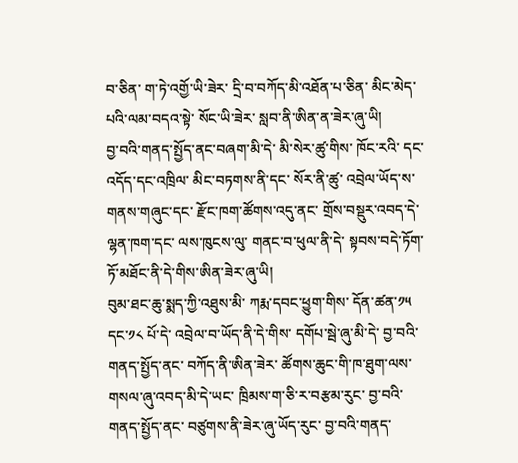བ་ཅིན་ ག་ཏེ་འགྱོ་ཡི་ཟེར་ དྲི་བ་བཀོད་མི་འཐོན་པ་ཅིན་ མིང་མེད་པའི་ལམ་བདའ་སྟེ་ སོང་ཡི་ཟེར་ སླབ་ནི་ཨིན་ན་ཟེར་ཞུ་ཡི།
བྱ་བའི་གནད་སྤྱོད་ནང་བཞག་མི་དེ་ མི་སེར་ཚུ་གིས་ ཁོང་རའི་ དང་འདོད་དང་འཁྲིལ་ མིང་བཏགས་ནི་དང་ སོར་ནི་ཚུ་ འབྲེལ་ཡོད་ས་གནས་གཞུང་དང་ རྫོང་ཁག་ཚོགས་འདུ་ནང་ གྲོས་བསྡུར་འབད་དེ་ ལྷན་ཁག་དང་ ལས་ཁུངས་ལུ་ གནང་བ་ཕུལ་ནི་དེ་ སྟབས་བདེ་ཏོག་ཏོ་མཐོང་ནི་དེ་གིས་ཨིན་ཟེར་ཞུ་ཡི།
བུམ་ཐང་ཆུ་སྨད་ཀྱི་འཐུས་མི་ ཀརྨ་དབང་ཕྱུག་གིས་ དོན་ཚན་༡༥ དང་༡༨ པོ་དེ་ འབྲེལ་བ་ཡོད་ནི་དེ་གིས་ དགོཔ་སྦེ་ཞུ་མི་དེ་ བྱ་བའི་གནད་སྤྱོད་ནང་ བཀོད་ནི་ཨིན་ཟེར་ ཚོགས་ཆུང་གི་ཁ་ཐུག་ལས་ གསལ་ཞུ་འབད་མི་དེ་ཡང་ ཁྲིམས་ག་ཅི་ར་བརྩམ་རུང་ བྱ་བའི་གནད་སྤྱོད་ནང་ བཙུགས་ནི་ཟེར་ཞུ་ཡོད་རུང་ བྱ་བའི་གནད་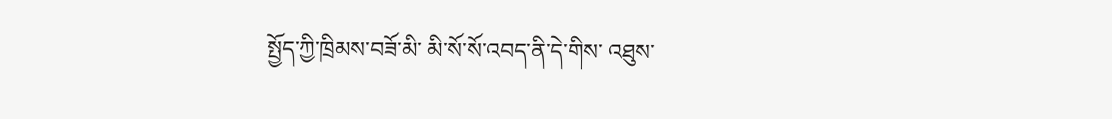སྤྱོད་ཀྱི་ཁྲིམས་བཟོ་མི་ མི་སོ་སོ་འབད་ནི་དེ་གིས་ འཐུས་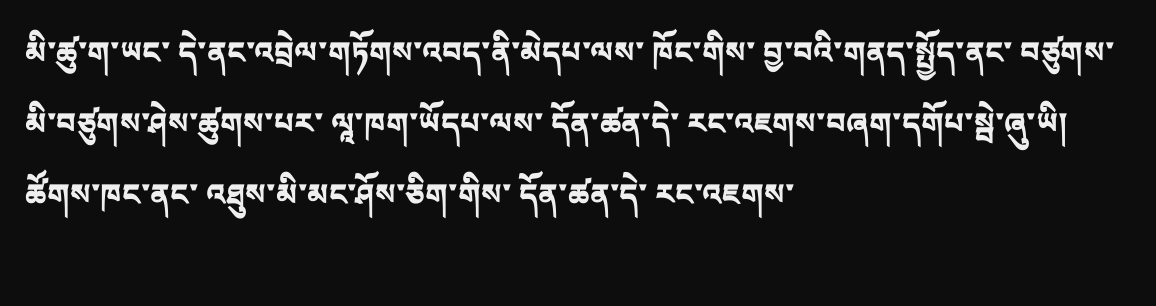མི་ཚུ་ག་ཡང་ དེ་ནང་འབྲེལ་གཏོགས་འབད་ནི་མེདཔ་ལས་ ཁོང་གིས་ བྱ་བའི་གནད་སྤྱོད་ནང་ བཙུགས་མི་བཙུགས་ཤེས་ཚུགས་པར་ ལཱ་ཁག་ཡོདཔ་ལས་ དོན་ཚན་དེ་ རང་འཇགས་བཞག་དགོཔ་སྦེ་ཞུ་ཡི།
ཚོགས་ཁང་ནང་ འཐུས་མི་མང་ཤོས་ཅིག་གིས་ དོན་ཚན་དེ་ རང་འཇགས་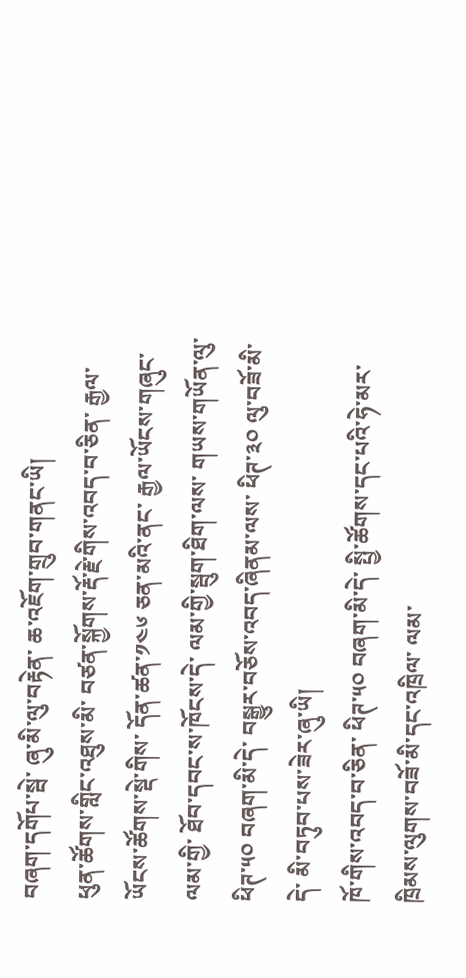བཞག་དགོཔ་སྦེ་ ཞུ་མི་ལུ་བརྟེན་ ཆ་འཇོག་གྲུབ་གནང་ཡི།
ཕུན་ཚོགས་གླིང་འཐུས་མི་ བཙན་སྐྱོགས་རྡོ་རྗེ་གིས་འབད་བ་ཅིན་ རྒྱལ་ཡོངས་ཚོགས་སྡེ་གིས་ དོན་ཚན་༡༤༦ ཅན་མའི་ནང་ རྒྱལ་ཡོངས་གཞུང་ལམ་གྱི་ ཐོབ་དབང་ས་ཁོངས་དེ་ ལམ་གྱི་སྦུག་ཐིག་ལས་ གཡས་གཡོན་ལུ་ཕིཊ་༥༠ བཞག་མི་དེ་ བསྒྱུར་བཅོས་འབད་ཞིནམ་ལས་ ཕིཊ་༣༠ ལུ་བཟོ་མི་དེ་ མི་བཏུབ་པས་ཟེར་ཞུ་ཡི།
ཁོ་གིས་འབད་བ་ཅིན་ ཕིཊ་༥༠ བཞག་མི་དེ་ སྤྱི་ཚོགས་དང་པའི་ཧེ་མར་ ཁྲིམས་ལུགས་བཟོ་མི་དང་འཁྲིལ་ ལམ་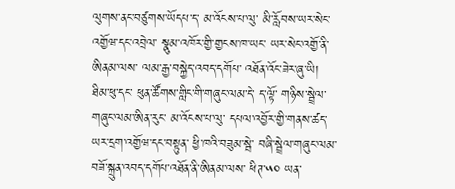ལུགས་ནང་བཙུགས་ཡོདཔ་ད་ མ་འོངས་པ་ལུ་ མི་རློབས་ཡར་སེང་འགྱོཝ་དང་འབྲེལ་ སྣུམ་འཁོར་གྱི་གྱངས་ཁ་ཡང་ ཡར་སེང་འགྱོ་ནི་ཨིནམ་ལས་ ལམ་རྒྱ་བསྐྱེད་འབད་དགོཔ་ འཐོན་འོང་ཟེར་ཞུ་ཡི།
ཐིམ་ཕུ་དང་ ཕུན་ཚོགས་གླིང་གི་གཞུང་ལམ་དེ་ ད་ལྟོ་ གཉིས་སྦྲེལ་གཞུང་ལམ་ཨིན་རུང་ མ་འོངས་པ་ལུ་ དཔལ་འབྱོར་གྱི་གནས་ཚད་ཡར་དྲག་འགྱོཝ་དང་བསྟུན་ ཕྱི་ཁའི་བཟུམ་སྦེ་ བཞི་སྦྲེལ་གཞུང་ལམ་ བཟོ་སྐྲུན་འབད་དགོཔ་འཐོན་ནི་ཨིནམ་ལས་ ཕིཊ་༥༠ ཡན་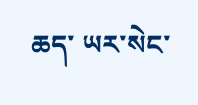ཆད་ ཡར་སེང་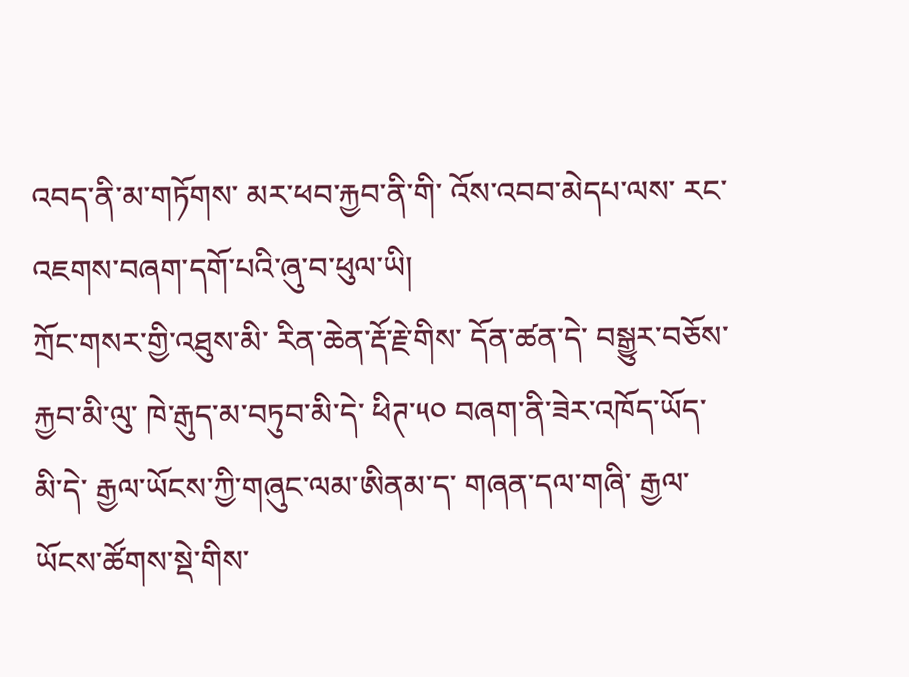འབད་ནི་མ་གཏོགས་ མར་ཕབ་རྐྱབ་ནི་གི་ འོས་འབབ་མེདཔ་ལས་ རང་འཇགས་བཞག་དགོ་པའི་ཞུ་བ་ཕུལ་ཡི།
ཀྲོང་གསར་གྱི་འཐུས་མི་ རིན་ཆེན་རྡོ་རྗེ་གིས་ དོན་ཚན་དེ་ བསྒྱུར་བཅོས་རྐྱབ་མི་ལུ་ ཁེ་རྒུད་མ་བཏུབ་མི་དེ་ ཕིཊ་༥༠ བཞག་ནི་ཟེར་འཁོད་ཡོད་མི་དེ་ རྒྱལ་ཡོངས་ཀྱི་གཞུང་ལམ་ཨིནམ་ད་ གཞན་དལ་གཞི་ རྒྱལ་ཡོངས་ཚོགས་སྡེ་གིས་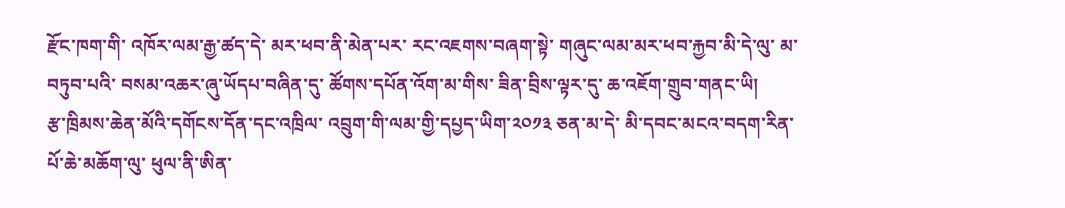རྫོང་ཁག་གི་ འཁོར་ལམ་རྒྱ་ཚད་དེ་ མར་ཕབ་ནི་མེན་པར་ རང་འཇགས་བཞག་སྟེ་ གཞུང་ལམ་མར་ཕབ་རྐྱབ་མི་དེ་ལུ་ མ་བཏུབ་པའི་ བསམ་འཆར་ཞུ་ཡོདཔ་བཞིན་དུ་ ཚོགས་དཔོན་འོག་མ་གིས་ ཟིན་བྲིས་ལྟར་དུ་ ཆ་འཇོག་གྲུབ་གནང་ཡི།
རྩ་ཁྲིམས་ཆེན་མོའི་དགོངས་དོན་དང་འཁྲིལ་ འབྲུག་གི་ལམ་གྱི་དཔྱད་ཡིག་༢༠༡༣ ཅན་མ་དེ་ མི་དབང་མངའ་བདག་རིན་པོ་ཆེ་མཆོག་ལུ་ ཕུལ་ནི་ཨིན་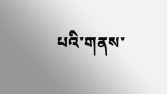པའི་གནས་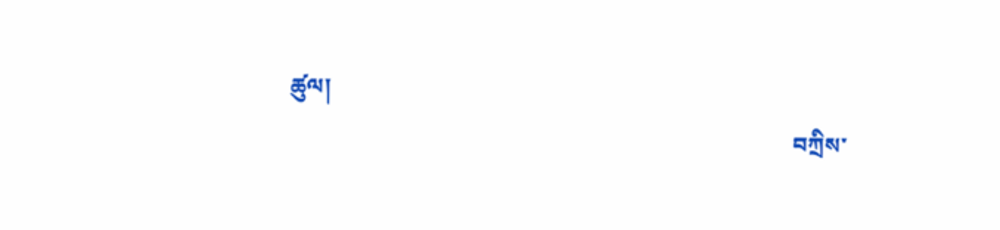ཚུལ།
                                                                                        བཀྲིས་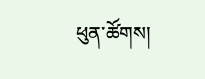ཕུན་ཚོགས།